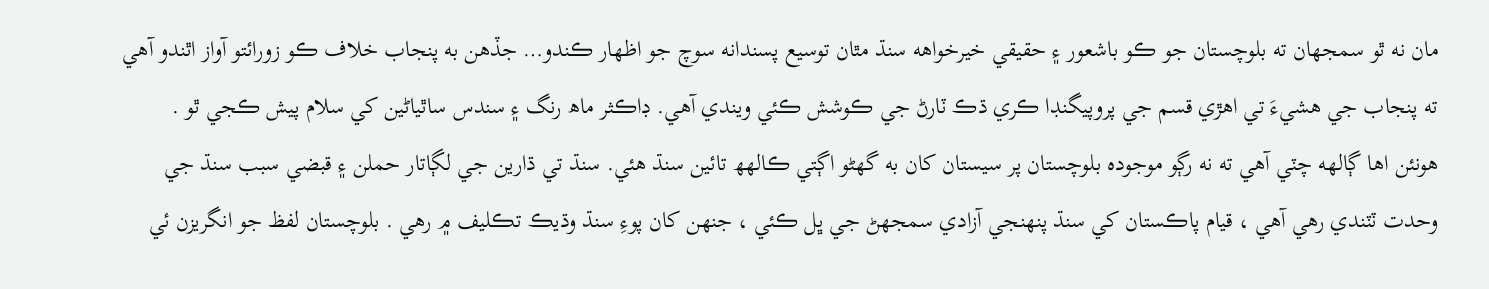مان نه ٿو سمجهان ته بلوچستان جو ڪو باشعور ۽ حقيقي خيرخواهه سنڌ مٿان توسيع پسندانه سوچ جو اظھار ڪندو… جڏھن به پنجاب خلاف ڪو زورائتو آواز اٿندو آھي ته پنجاب جي ھشيءَ تي اھڙي قسم جي پروپيگنڊا ڪري ڌڪ ٽارڻ جي ڪوشش ڪئي ويندي آهي. ڊاڪثر ماھ رنگ ۽ سندس ساٿياڻين کي سلام پيش ڪجي ٿو .
ھونئن اھا ڳالھه چٽي آھي ته نه رڳو موجوده بلوچستان پر سيستان کان به گهڻو اڳتي ڪالهھ تائين سنڌ ھئي. سنڌ تي ڌارين جي لڳاتار حملن ۽ قبضي سبب سنڌ جي وحدت ٽٽندي رھي آھي ، قيام پاڪستان کي سنڌ پنھنجي آزادي سمجهڻ جي ڀل ڪئي ، جنھن کان پوءِ سنڌ وڌيڪ تڪليف ۾ رھي . بلوچستان لفظ جو انگريزن ئي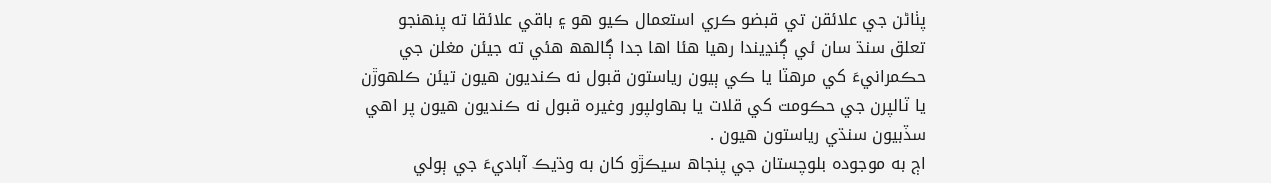پٺاڻن جي علائقن تي قبضو ڪري استعمال ڪيو ھو ۽ باقي علائقا ته پنھنجو تعلق سنڌ سان ئي ڳنڍيندا رھيا ھئا اھا جدا ڳالهھ ھئي ته جيئن مغلن جي حڪمرانيءَ کي مرھٽا يا ڪي ٻيون رياستون قبول نه ڪنديون ھيون تيئن ڪلھوڙن يا ٽالپرن جي حڪومت کي قلات يا بھاولپور وغيره قبول نه ڪنديون ھيون پر اھي سڏبيون سنڌي رياستون ھيون .
اڄ به موجوده بلوچستان جي پنجاھ سيڪڙو کان به وڌيڪ آباديءَ جي ٻولي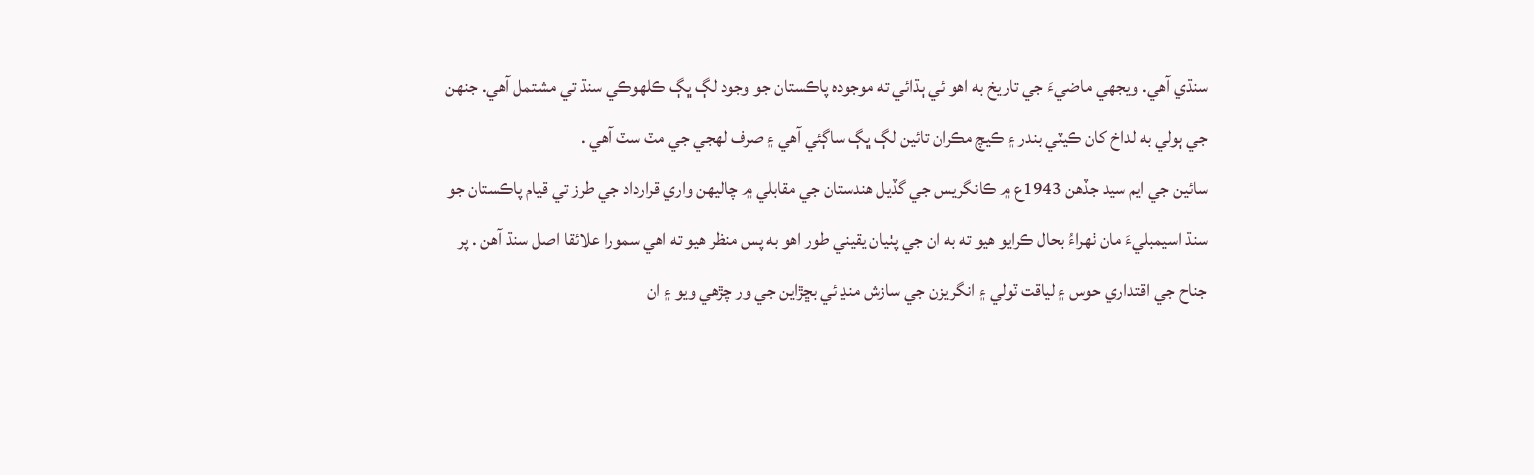سنڌي آھي. ويجهي ماضيءَ جي تاريخ به اھو ئي ٻڌائي ته موجوده پاڪستان جو وجود لڳ ڀڳ ڪلھوڪي سنڌ تي مشتمل آھي. جنھن جي ٻولي به لداخ کان ڪيٽي بندر ۽ ڪيچ مڪران تائين لڳ ڀڳ ساڳئي آھي ۽ صرف لھجي جي مٽ سٽ آھي .
سائين جي ايم سيد جڏھن 1943ع ۾ ڪانگريس جي گڏيل ھندستان جي مقابلي ۾ چاليھن واري قرارداد جي طرز تي قيام پاڪستان جو سنڌ اسيمبليءَ مان ٺھراءُ بحال ڪرايو ھيو ته به ان جي پٺيان يقيني طور اھو به پس منظر ھيو ته اھي سمورا علائقا اصل سنڌ آھن . پر جناح جي اقتداري حوس ۽ لياقت ٽولي ۽ انگريزن جي سازش منڍ ئي بڇڙاين جي ور چڙھي ويو ۽ ان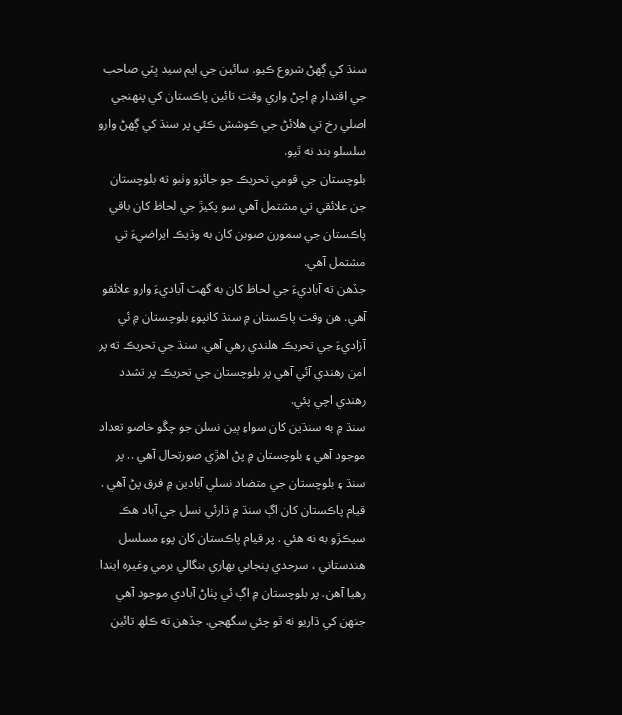سنڌ کي ڳھڻ شروع ڪيو. سائين جي ايم سيد ڀٽي صاحب جي اقتدار ۾ اچڻ واري وقت تائين پاڪستان کي پنھنجي اصلي رخ تي ھلائڻ جي ڪوشش ڪئي پر سنڌ کي ڳھڻ وارو سلسلو بند نه ٿيو.
بلوچستان جي قومي تحريڪ جو جائزو وٺبو ته بلوچستان جن علائقي تي مشتمل آھي سو پکيڙ جي لحاظ کان باقي پاڪستان جي سمورن صوبن کان به وڌيڪ ايراضيءَ تي مشتمل آھي.
جڏھن ته آباديءَ جي لحاظ کان به گهٽ آباديءَ وارو علائقو آھي. ھن وقت پاڪستان ۾ سنڌ کانپوءِ بلوچستان ۾ ئي آزاديءَ جي تحريڪ ھلندي رھي آھي. سنڌ جي تحريڪ ته پر امن رھندي آئي آھي پر بلوچستان جي تحريڪ پر تشدد رھندي اچي پئي.
سنڌ ۾ به سنڌين کان سواءِ ٻين نسلن جو چڱو خاصو تعداد موجود آهي ۽ بلوچستان ۾ پڻ اھڙي صورتحال آھي .. پر سنڌ ۽ بلوچستان جي متضاد نسلي آبادين ۾ فرق پڻ آھي .
قيام پاڪستان کان اڳ سنڌ ۾ ڌارئي نسل جي آباد ھڪ سيڪڙو به نه ھئي . پر قيام پاڪستان کان پوءِ مسلسل ھندستاني ، سرحدي پنجابي بھاري بنگالي برمي وغيره ايندا رهيا آھن. پر بلوچستان ۾ اڳ ئي پٺاڻ آبادي موجود آهي جنھن کي ڌاريو نه ٿو چئي سگهجي. جڏھن ته ڪلھ تائين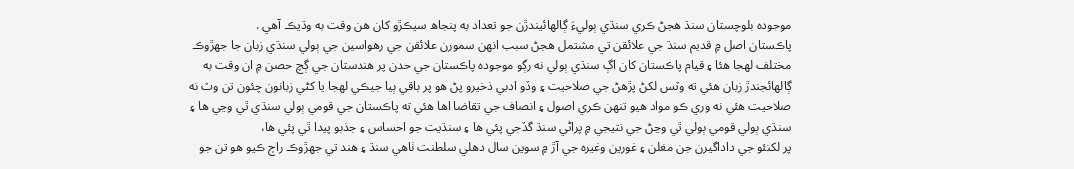موجوده بلوچستان سنڌ ھجڻ ڪري سنڌي ٻوليءَ ڳالھائيندڙن جو تعداد به پنجاھ سيڪڙو کان ھن وقت به وڌيڪ آھي .
پاڪستان اصل ۾ قديم سنڌ جي علائقن تي مشتمل ھجڻ سبب انھن سمورن علائقن جي رھواسين جي ٻولي سنڌي زبان جا جھڙوڪ مختلف لھجا ھئا ۽ قيام پاڪستان کان اڳ سنڌي ٻولي نه رڳو موجوده پاڪستان جي حدن پر ھندستان جي ڳچ حصن ۾ ان وقت به ڳالھائجندڙ زبان ھئي ته وٽس لکڻ پڙھڻ جي صلاحيت ۽ وڏو ادبي ذخيرو پڻ ھو پر باقي ٻيا جيڪي لھجا يا کڻي زبانون چئون تن وٽ نه صلاحيت ھئي نه وري ڪو مواد ھيو تنھن ڪري اصول ۽ انصاف جي تقاضا اها ھئي ته پاڪستان جي قومي ٻولي سنڌي ٿي وڃي ھا ۽ سنڌي ٻولي قومي ٻولي ٿي وڃڻ جي نتيجي ۾ پراڻي سنڌ گڏجي پئي ھا ۽ سنڌيت جو احساس ۽ جذبو پيدا ٿي پئي ھا،
پر لکنئو جي داداگيرن جن مغلن ۽ غورين وغيره جي آڙ ۾ سوين سال دھلي سلطنت ٺاھي سنڌ ۽ ھند تي جھڙوڪ راڄ ڪيو ھو تن جو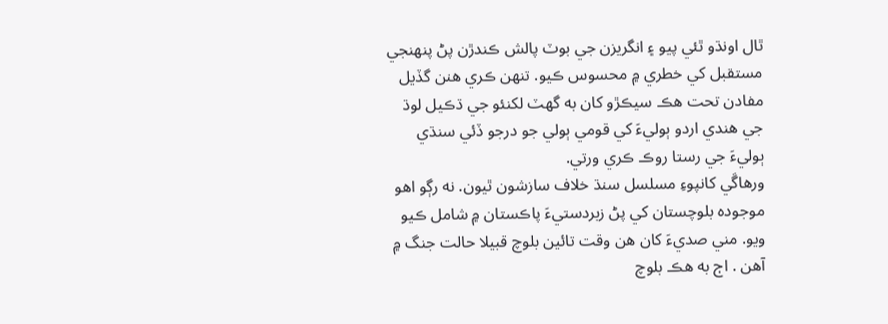ٿال اونڌو ٿئي پيو ۽ انگريزن جي بوٽ پالش ڪندڙن پڻ پنھنجي مستقبل کي خطري ۾ محسوس ڪيو. تنھن ڪري ھنن گڏيل مفادن تحت ھڪ سيڪڙو کان به گهٽ لکنئو جي ڌڪيل لوڌ جي ھندي اردو ٻوليءَ کي قومي ٻولي جو درجو ڏئي سنڌي ٻوليءَ جي رستا روڪ ڪري ورتي.
ورهاڱي کانپوءِ مسلسل سنڌ خلاف سازشون ٿيون. نه رڳو اھو موجوده بلوچستان کي پڻ زبردستيءَ پاڪستان ۾ شامل ڪيو ويو. مني صديءَ کان ھن وقت تائين بلوچ قبيلا حالت جنگ ۾ آھن . اڄ به ھڪ بلوچ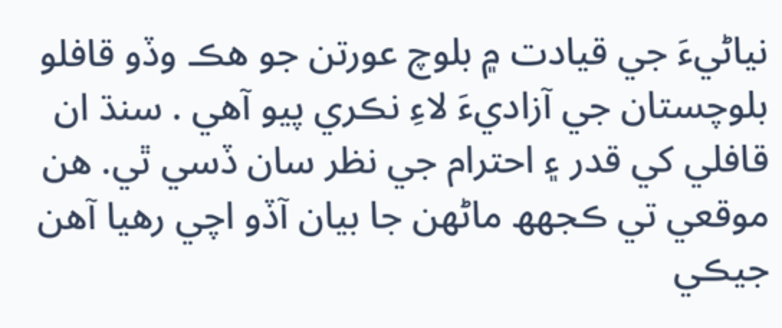نياڻيءَ جي قيادت ۾ بلوچ عورتن جو ھڪ وڏو قافلو بلوچستان جي آزاديءَ لاءِ نڪري پيو آھي . سنڌ ان قافلي کي قدر ۽ احترام جي نظر سان ڏسي ٿي. ھن موقعي تي ڪجهھ ماڻهن جا بيان آڏو اچي رھيا آھن جيڪي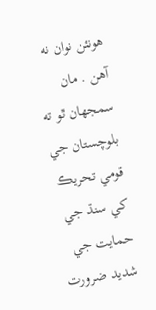ھونئن نوان نه آھن . مان سمجهان ٿو ته بلوچستان جي قومي تحريڪ کي سنڌ جي حمايت جي شديد ضرورت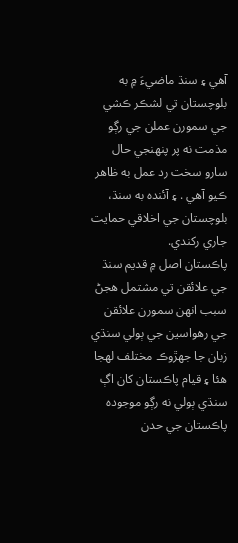آھي ۽ سنڌ ماضيءَ ۾ به بلوچستان تي لشڪر ڪشي جي سمورن عملن جي رڳو مذمت نه پر پنھنجي حال سارو سخت رد عمل به ظاھر ڪيو آھي . ۽ آئنده به سنڌ، بلوچستان جي اخلاقي حمايت جاري رکندي.
پاڪستان اصل ۾ قديم سنڌ جي علائقن تي مشتمل ھجڻ سبب انھن سمورن علائقن جي رھواسين جي ٻولي سنڌي زبان جا جھڙوڪ مختلف لھجا ھئا ۽ قيام پاڪستان کان اڳ سنڌي ٻولي نه رڳو موجوده پاڪستان جي حدن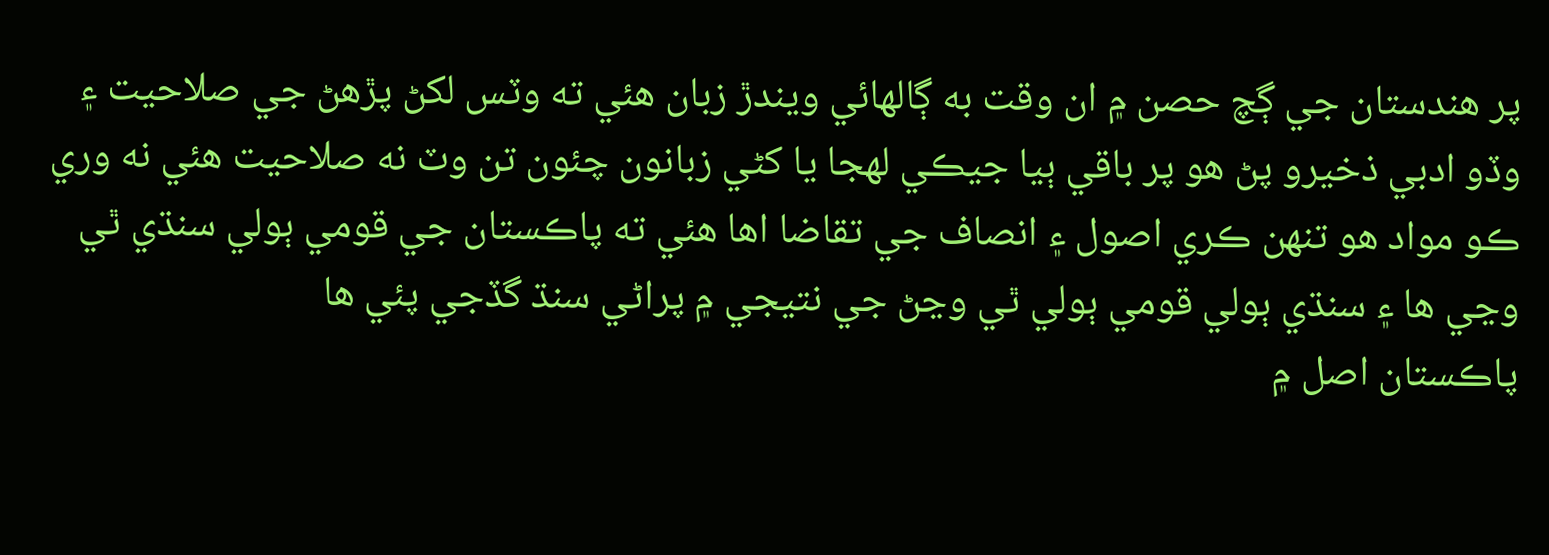پر ھندستان جي ڳچ حصن ۾ ان وقت به ڳالھائي ويندڙ زبان ھئي ته وٽس لکڻ پڙھڻ جي صلاحيت ۽ وڏو ادبي ذخيرو پڻ ھو پر باقي ٻيا جيڪي لھجا يا کڻي زبانون چئون تن وٽ نه صلاحيت ھئي نه وري ڪو مواد ھو تنھن ڪري اصول ۽ انصاف جي تقاضا اها ھئي ته پاڪستان جي قومي ٻولي سنڌي ٿي وڃي ھا ۽ سنڌي ٻولي قومي ٻولي ٿي وڃڻ جي نتيجي ۾ پراڻي سنڌ گڏجي پئي ھا
پاڪستان اصل ۾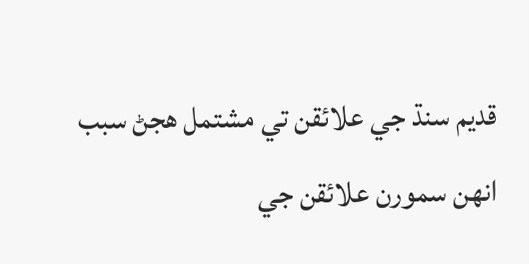قديم سنڌ جي علائقن تي مشتمل ھجڻ سبب انھن سمورن علائقن جي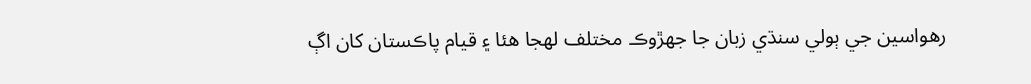رھواسين جي ٻولي سنڌي زبان جا جھڙوڪ مختلف لھجا ھئا ۽ قيام پاڪستان کان اڳ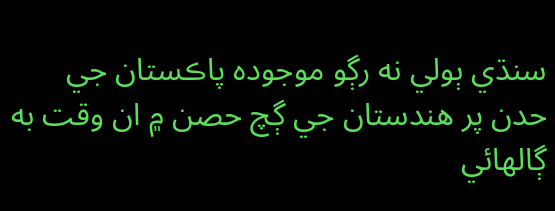سنڌي ٻولي نه رڳو موجوده پاڪستان جي حدن پر ھندستان جي ڳچ حصن ۾ ان وقت به ڳالھائي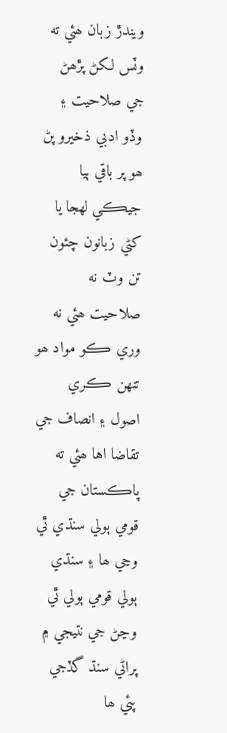ويندڙ زبان ھئي ته وٽس لکڻ پڙھڻ جي صلاحيت ۽ وڏو ادبي ذخيرو پڻ ھو پر باقي ٻيا جيڪي لھجا يا کڻي زبانون چئون تن وٽ نه صلاحيت ھئي نه وري ڪو مواد ھو تنھن ڪري اصول ۽ انصاف جي تقاضا اها ھئي ته پاڪستان جي قومي ٻولي سنڌي ٿي وڃي ھا ۽ سنڌي ٻولي قومي ٻولي ٿي وڃڻ جي نتيجي ۾ پراڻي سنڌ گڏجي پئي ھا